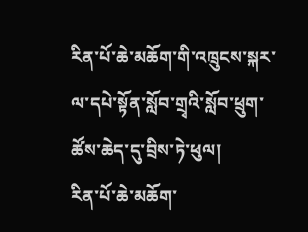ཪིན་པོ་ཆེ་མཆོག་གི་འཁྲུངས་སྐར་ལ་དཔེ་སྟོན་སློབ་གྲྭའི་སློབ་ཕྲུག་ཚོས་ཆེད་དུ་བྲིས་ཏེ་ཕུལ།
ཪིན་པོ་ཆེ་མཆོག་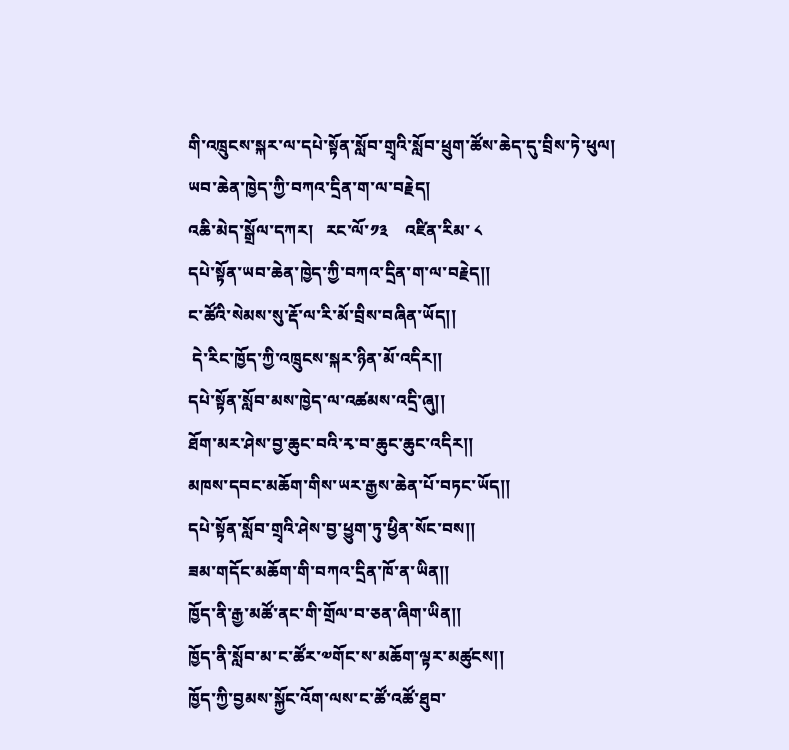གི་འཁྲུངས་སྐར་ལ་དཔེ་སྟོན་སློབ་གྲྭའི་སློབ་ཕྲུག་ཚོས་ཆེད་དུ་བྲིས་ཏེ་ཕུལ།
ཡབ་ཆེན་ཁྱེད་ཀྱི་བཀའ་དྲིན་ག་ལ་བརྗེད།
འཆི་མེད་སྒྲོལ་དཀར།   རང་ལོ་༡༣    འཛིན་རིམ་ ༨
དཔེ་སྟོན་ཡབ་ཆེན་ཁྱེད་ཀྱི་བཀའ་དྲིན་ག་ལ་བརྗེད།།
ང་ཚོའི་སེམས་སུ་རྡོ་ལ་རི་མོ་བྲིས་བཞིན་ཡོད།།
 དེ་རིང་ཁྱོད་ཀྱི་འཁྲུངས་སྐར་ཉིན་མོ་འདིར།།
དཔེ་སྟོན་སློབ་མས་ཁྱེད་ལ་འཚམས་འདྲི་ཞུ།།
ཐོག་མར་ཤེས་བྱ་ཆུང་བའི་རྭ་བ་ཆུང་ཆུང་འདིར།།
མཁས་དབང་མཆོག་གིས་ཡར་རྒྱས་ཆེན་པོ་བཏང་ཡོད།།
དཔེ་སྟོན་སློབ་གྲྭའི་ཤེས་བྱ་ཕྱུག་ཏུ་ཕྱིན་སོང་བས།།
ཟམ་གདོང་མཆོག་གི་བཀའ་དྲིན་ཁོ་ན་ཡིན།།
ཁྱོད་ནི་རྒྱ་མཚོ་ནང་གི་གྲོལ་བ་ཅན་ཞིག་ཡིན།།
ཁྱོད་ནི་སློབ་མ་ང་ཚོར་༧གོང་ས་མཆོག་ལྟར་མཚུངས།།
ཁྱོད་ཀྱི་བྱམས་སྐྱོང་འོག་ལས་ང་ཚོ་འཚོ་ཐུབ་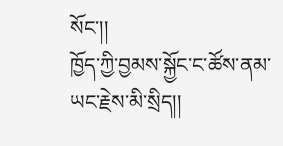སོང་།།
ཁྱོད་ཀྱི་བྱམས་སྐྱོང་ང་ཚོས་ནམ་ཡང་རྗེས་མི་སྲིད།།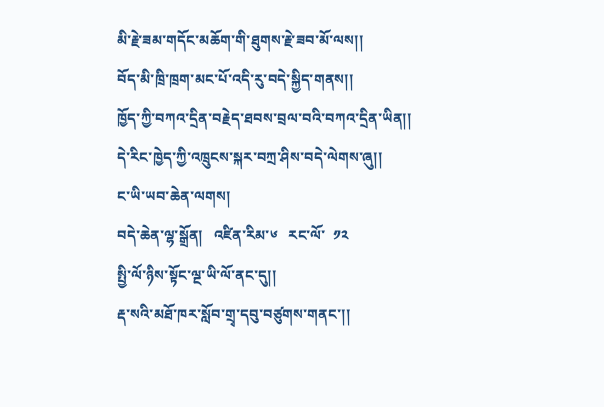མི་རྗེ་ཟམ་གདོང་མཆོག་གི་ཐུགས་རྗེ་ཟབ་མོ་ལས།།
བོད་མི་ཁྲི་ཁྲག་མང་པོ་འདི་རུ་བདེ་སྐྱིད་གནས།།
ཁྱོད་ཀྱི་བཀའ་དྲིན་བརྗེད་ཐབས་བྲལ་བའི་བཀའ་དྲིན་ཡིན།།
དེ་རིང་ཁྱེད་ཀྱི་འཁྲུངས་སྐར་བཀྲ་ཤིས་བདེ་ལེགས་ཞུ།།
ང་ཡི་ཡབ་ཆེན་ལགས།
བདེ་ཆེན་ལྷ་སྒྲོན།   འཛིན་རིམ་༦   རང་ལོ་  ༡༢
སྤྱི་ལོ་ཉིས་སྟོང་ལྔ་ཡི་ལོ་ནང་དུ།།
རྡ་སའི་མཐོ་ཁར་སློབ་གྲྭ་དབུ་བཙུགས་གནང་།།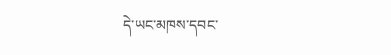དེ་ཡང་མཁས་དབང་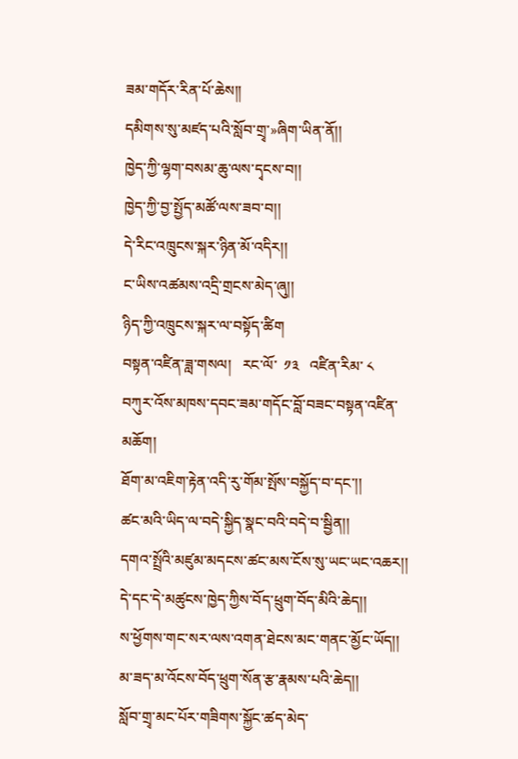ཟམ་གདོར་རིན་པོ་ཆེས།།
དམིགས་སུ་མཛད་པའི་སློབ་གྲྭ་»ཞིག་ཡིན་ནོ།།
ཁྱེད་ཀྱི་ལྷག་བསམ་ཆུ་ལས་དྭངས་བ།།
ཁྱེད་ཀྱི་བྱ་སྤྱོད་མཚོ་ལས་ཟབ་བ།།
དེ་རིང་འཁྲུངས་སྐར་ཉིན་མོ་འདིར།།
ང་ཡིས་འཚམས་འདྲི་གྲངས་མེད་ཞུ།།
ཉིད་ཀྱི་འཁྲུངས་སྐར་ལ་བསྟོད་ཚིག
བསྟན་འཛིན་ཟླ་གསལ།   རང་ལོ་  ༡༣   འཛིན་རིམ་ ༨
བཀུར་འོས་མཁས་དབང་ཟམ་གདོང་བློ་བཟང་བསྟན་འཛིན་མཆོག།
ཐོག་མ་འཇིག་རྟེན་འདི་རུ་གོམ་སྤོས་བསྐྱོད་བ་དང་།།
ཚང་མའི་ཡིད་ལ་བདེ་སྐྱིད་སྣང་བའི་བདེ་བ་སྦྱིན།།
དགའ་སྤྲོའི་མཛུམ་མདངས་ཚང་མས་ངོས་སུ་ཡང་ཡང་འཆར།།
དེ་དང་དེ་མཚུངས་ཁྱེད་ཀྱིས་བོད་ཕྲུག་བོད་མིའི་ཆེད།།
ས་ཕྱོགས་གང་སར་ལས་འགན་ཐེངས་མང་གནང་མྱོང་ཡོད།།
མ་ཟད་མ་འོངས་བོད་ཕྲུག་སོན་རྩ་རྣམས་པའི་ཆེད།།
སློབ་གྲྭ་མང་པོར་གཟིགས་སྐྱོང་ཚད་མེད་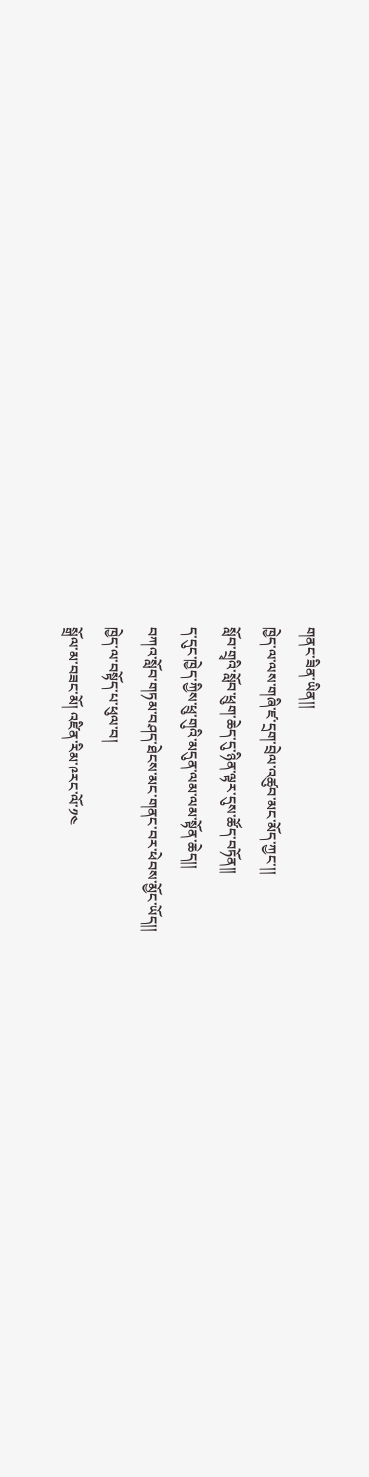གནང་ཟིན་ཡིན།།
ཁྱེད་ལ་ལས་གཞི་ཛ་དྲག་བྲེལ་འཚུབ་མང་མོད་ཀྱང་།།
སློབ་གྲྭའི་སློབ་ཕྲུག་ཆེད་དུ་ཉིན་ལྟར་དུས་ཚོད་བཏོན།།
ད་དུང་ཁྱེད་ཀྱིས་ཕྲུ་གུའི་མདུན་ལམ་ལམ་སྟོན་ཆེད།།
བཀའ་སློབ་གཏམ་བཤད་ཐེངས་མང་གནང་བར་ཕེབས་མྱོང་ཡོད།།
ཁྱེད་ལ་བསྟོད་པ་ཕུལ་བ།
སྒྲོལ་མ་བཟང་མོ། འཛིན་རིམ་༩རང་ལོ་༡༤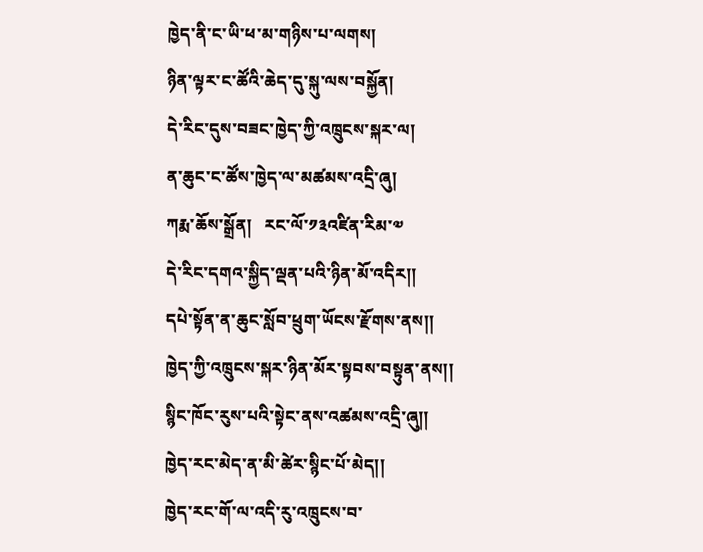ཁྱེད་ནི་ང་ཡི་ཕ་མ་གཉིས་པ་ལགས།
ཉིན་ལྟར་ང་ཚོའི་ཆེད་དུ་སྐུ་ལས་བསྐྱོན།
དེ་རིང་དུས་བཟང་ཁྱེད་ཀྱི་འཁྲུངས་སྐར་ལ།
ན་ཆུང་ང་ཚོས་ཁྱེད་ལ་མཚམས་འདྲི་ཞུ།
ཀརྨ་ཆོས་སྒྲོན།   རང་ལོ་༡༣འཛིན་རིམ་༧
དེ་རིང་དགའ་སྐྱིད་ལྡན་པའི་ཉིན་མོ་འདིར།།
དཔེ་སྟོན་ན་ཆུང་སློབ་ཕྲུག་ཡོངས་རྫོགས་ནས།།
ཁྱེད་ཀྱི་འཁྲུངས་སྐར་ཉིན་མོར་སྟབས་བསྟུན་ནས།།
སྙིང་ཁོང་རུས་པའི་སྟེང་ནས་འཚམས་འདྲི་ཞུ།།
ཁྱེད་རང་མེད་ན་མི་ཚེར་སྙིང་པོ་མེད།།
ཁྱེད་རང་གོ་ལ་འདི་རུ་འཁྲུངས་བ་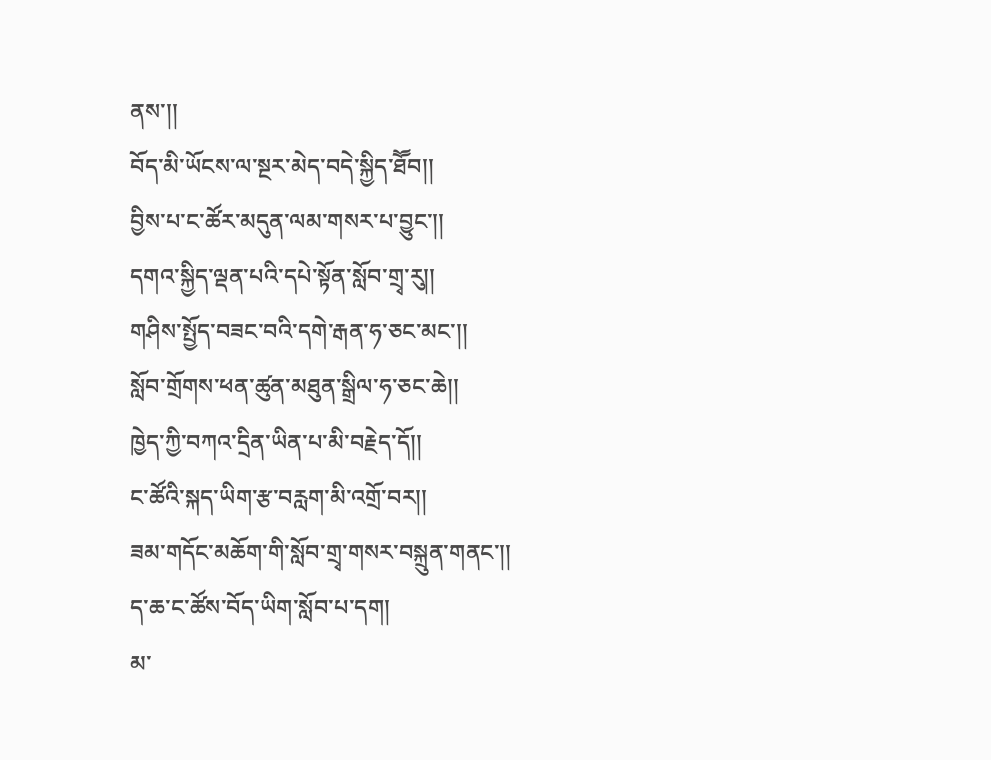ནས་།།
བོད་མི་ཡོངས་ལ་སྔར་མེད་བདེ་སྐྱིད་ཐཽབ།།
བྱིས་པ་ང་ཚོར་མདུན་ལམ་གསར་པ་བྱུང་།།
དགའ་སྐྱིད་ལྡན་པའི་དཔེ་སྟོན་སློབ་གྲྭ་རུ།།
གཤིས་སྤྱོད་བཟང་བའི་དགེ་རྒན་ཧ་ཅང་མང་།།
སློབ་གྲོགས་ཕན་ཚུན་མཐུན་སྒྲིལ་ཧ་ཅང་ཆེ།།
ཁྱེད་ཀྱི་བཀའ་དྲིན་ཡིན་པ་མི་བརྗེད་དོ།།
ང་ཚོའི་སྐད་ཡིག་རྩ་བརླག་མི་འགྲོ་བར།།
ཟམ་གདོང་མཆོག་གི་སློབ་གྲྭ་གསར་བསྐྲུན་གནང་།།
ད་ཆ་ང་ཚོས་བོད་ཡིག་སློབ་པ་དག།
མ་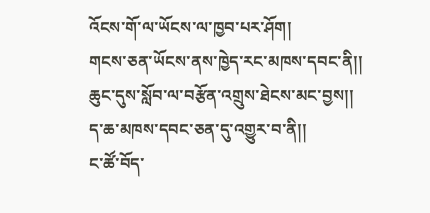འོངས་གོ་ལ་ཡོངས་ལ་ཁྱབ་པར་ཤོག།
གངས་ཅན་ཡོངས་ནས་ཁྱེད་རང་མཁས་དབང་ནི།།
ཆུང་དུས་སློབ་ལ་བརྩོན་འགྲུས་ཐེངས་མང་བྱས།།
ད་ཆ་མཁས་དབང་ཅན་དུ་འགྱུར་བ་ནི།།
ང་ཚོ་བོད་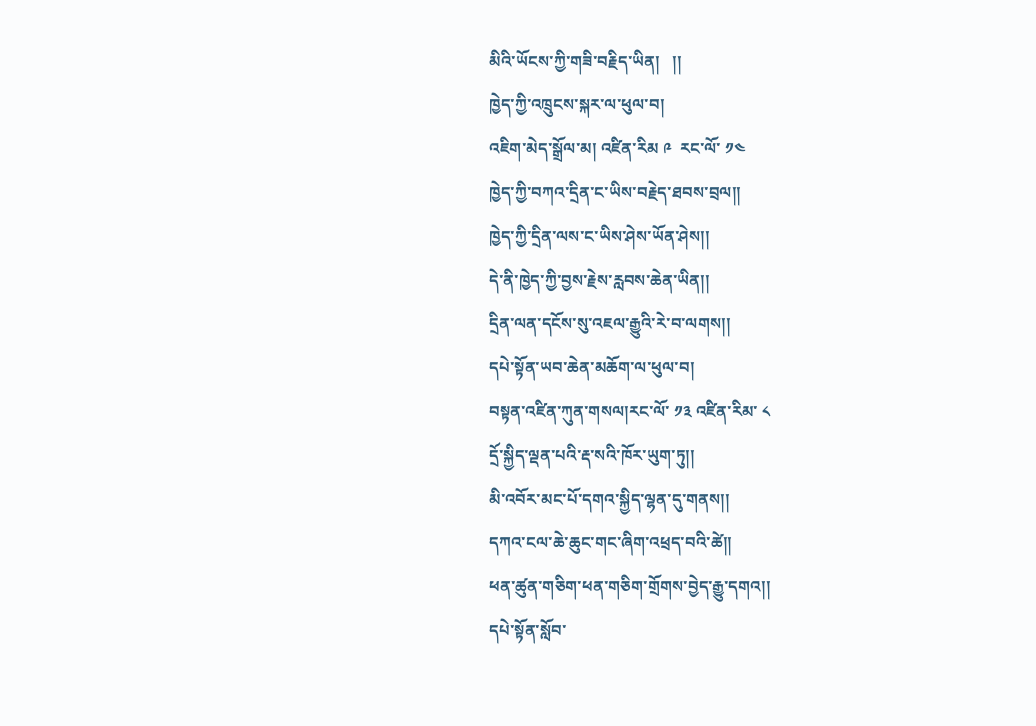མིའི་ཡོངས་ཀྱི་གཟི་བརྗིད་ཡིན།   །།
ཁྱེད་ཀྱི་འཁྲུངས་སྐར་ལ་ཕུལ་བ།
འཇིག་མེད་སྒྲོལ་མ། འཛིན་རིམ ༩  རང་ལོ་ ༡༤
ཁྱེད་ཀྱི་བཀའ་དྲིན་ང་ཡིས་བརྗེད་ཐབས་བྲལ།།
ཁྱེད་ཀྱི་དྲིན་ལས་ང་ཡིས་ཤེས་ཡོན་ཤེས།།
དེ་ནི་ཁྱེད་ཀྱི་བྱས་རྗེས་རླབས་ཆེན་ཡིན།།
དྲིན་ལན་དངོས་སུ་འཇལ་རྒྱུའི་རེ་བ་ལགས།།
དཔེ་སྟོན་ཡབ་ཆེན་མཆོག་ལ་ཕུལ་བ།
བསྟན་འཛིན་ཀུན་གསལ།རང་ལོ་ ༡༣ འཛིན་རིམ་ ༨
དྲོ་སྐྱིད་ལྡན་པའི་རྡ་སའི་ཁོར་ཡུག་ཏུ།།
མི་འབོར་མང་པོ་དགའ་སྐྱིད་ལྷན་དུ་གནས།།
དཀའ་ངལ་ཆེ་ཆུང་གང་ཞིག་འཕྲད་བའི་ཚེ།།
ཕན་ཚུན་གཅིག་ཕན་གཅིག་གྲོགས་བྱེད་རྒྱུ་དགའ།།
དཔེ་སྟོན་སློབ་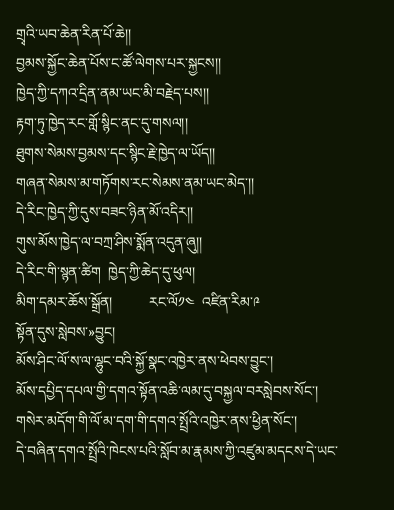གྲྭའི་ཡབ་ཆེན་རིན་པོ་ཆེ།།
བྱམས་སྐྱོང་ཆེན་པོས་ང་ཚོ་ལེགས་པར་སྐྱངས།།
ཁྱེད་ཀྱི་དཀའ་དྲིན་ནམ་ཡང་མི་བརྗེད་པས།།
རྟག་ཏུ་ཁྱེད་རང་གློ་སྙིང་ནང་དུ་གསལ།།
ཐུགས་སེམས་བྱམས་དང་སྙིང་རྗེ་ཁྱེད་ལ་ཡོད།།
གཞན་སེམས་མ་གཏོགས་རང་སེམས་ནམ་ཡང་མེད་།།
དེ་རིང་ཁྱེད་ཀྱི་དུས་བཟང་ཉིན་མོ་འདིར།།
གུས་མོས་ཁྱེད་ལ་བཀྲ་ཤིས་སྨོན་འདུན་ཞུ།།
དེ་རིང་གི་སྙན་ཚིག  ཁྱེད་ཀྱི་ཆེད་དུ་ཕུལ།
མིག་དམར་ཆོས་སྒྲོན།          རང་ལོ༡༤  འཛིན་རིམ་༩
སྟོན་དུས་སླེབས་»བྱུང།
མོས་ཤིང་ལོ་ས་ལ་ལྷུང་བའི་སྐྱོ་སྣང་འཁྱེར་ནས་ཕེབས་བྱུང་།
མོས་དཔྱིད་དཔལ་གྱི་དགའ་སྟོན་འཆི་ལམ་དུ་བསྐྱལ་བརསླེབས་སོང་།
གསེར་མདོག་གི་ལོ་མ་དག་གི་དགའ་སྤྲོའི་འཁྱེར་ནས་ཕྱིན་སོང་།
དེ་བཞིན་དགའ་སྤྲོའི་ཁེངས་པའི་སློབ་མ་རྣམས་ཀྱི་འཛུམ་མདངས་དེ་ཡང་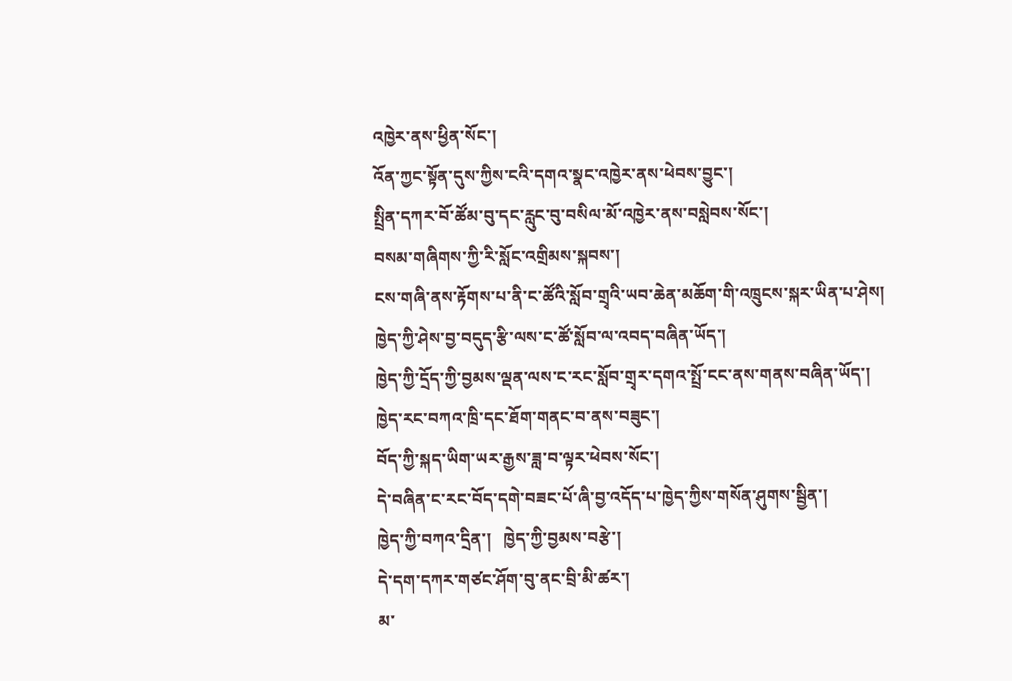འཁྱེར་ནས་ཕྱིན་སོང་།
འོན་ཀྱང་སྟོན་དུས་ཀྱིས་ངའི་དགའ་སྣང་འཁྱེར་ནས་ཕེབས་བྱུང་།
སྤྲིན་དཀར་བོ་ཚོམ་བུ་དང་རླུང་བུ་བསིལ་མོ་འཁྱེར་ནས་བསླེབས་སོང་།
བསམ་གཞིགས་ཀྱི་རི་སློང་འགྲིམས་སྐབས་།
ངས་གཞི་ནས་རྟོགས་པ་ནི་ང་ཚོའི་སློབ་གྲྭའི་ཡབ་ཆེན་མཆོག་གི་འཁྲུངས་སྐར་ཡིན་པ་ཤེས།
ཁྱེད་ཀྱི་ཤེས་བྱ་བདུད་རྩི་ལས་ང་ཚོ་སློབ་ལ་འབད་བཞིན་ཡོད་།
ཁྱེད་ཀྱི་དྲོད་ཀྱི་བྱམས་ལྡན་ལས་ང་རང་སློབ་གྲྭར་དགའ་སྤྲོ་ངང་ནས་གནས་བཞིན་ཡོད་།
ཁྱེད་རང་བཀའ་ཁྲི་དང་ཐོག་གནང་བ་ནས་བཟུང་།
བོད་ཀྱི་སྐད་ཡིག་ཡར་རྒྱས་ཟླ་བ་ལྟར་ཕེབས་སོང་།
དེ་བཞིན་ང་རང་བོད་དགེ་བཟང་པོ་ཞི་བྱ་འདོད་པ་ཁྱེད་ཀྱིས་གསོན་ཤུགས་སྦྱིན་།
ཁྱེད་ཀྱི་བཀའ་དྲིན་།   ཁྱེད་ཀྱི་བྱམས་བརྩེ་།
དེ་དག་དཀར་གཙང་ཤོག་བུ་ནང་བྲི་མི་ཚར་།
མ་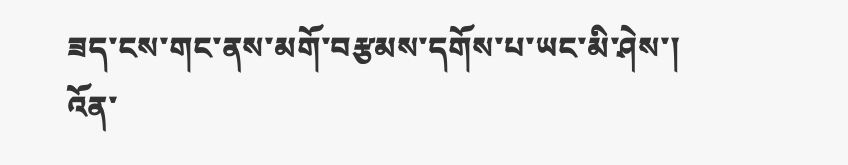ཟད་ངས་གང་ནས་མགོ་བརྩམས་དགོས་པ་ཡང་མི་ཤེས་།
འོན་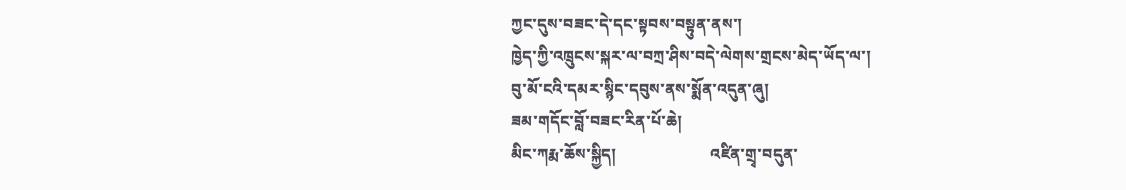ཀྱང་དུས་བཟང་དེ་དང་སྟབས་བསྟུན་ནས་།
ཁྱེད་ཀྱི་འཁྲུངས་སྐར་ལ་བཀྲ་ཤིས་བདེ་ལེགས་གྲངས་མེད་ཡོད་ལ་།
བུ་མོ་ངའི་དམར་སྙིང་དབུས་ནས་སྨོན་འདུན་ཞུ།
ཟམ་གདོང་བློ་བཟང་རིན་པོ་ཆེ།
མིང་ཀརྨ་ཆོས་སྐྱིད།                        འཛིན་གྲྭ་བདུན་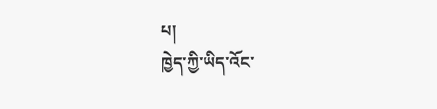པ།
ཁྱེད་ཀྱི་ཡིད་འོང་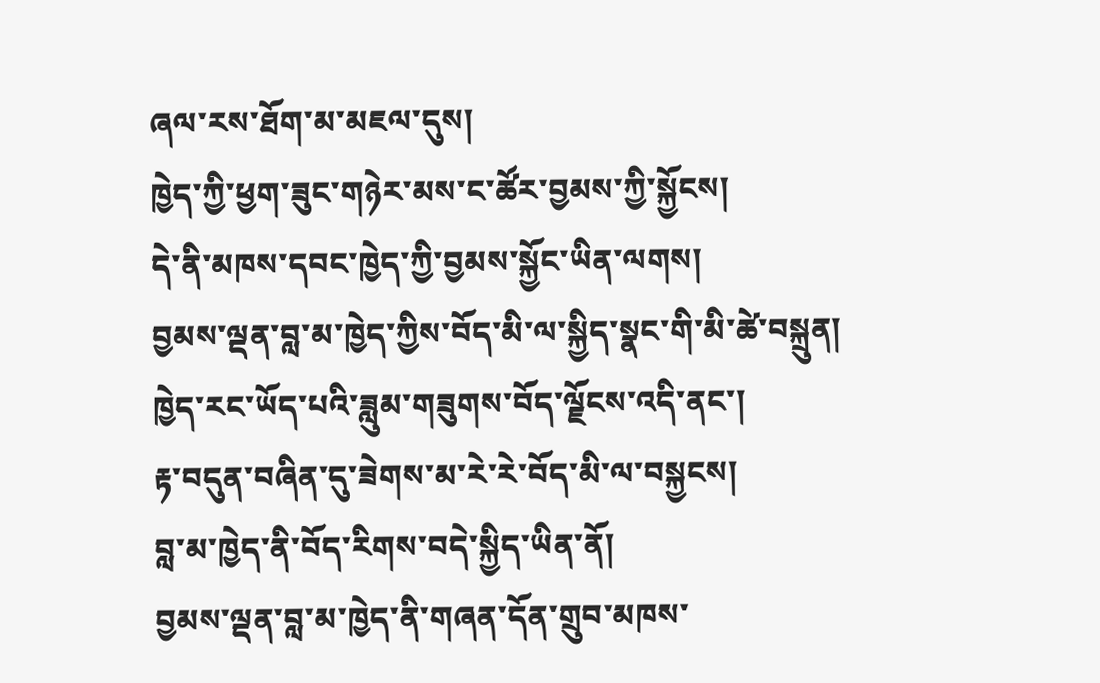ཞལ་རས་ཐོག་མ་མཇལ་དུས།
ཁྱེད་ཀྱི་ཕྱག་ཟུང་གཉེར་མས་ང་ཚོར་བྱམས་ཀྱི་སྐྱོངས།
དེ་ནི་མཁས་དབང་ཁྱེད་ཀྱི་བྱམས་སྐྱོང་ཡིན་ལགས།
བྱམས་ལྡན་བླ་མ་ཁྱེད་ཀྱིས་བོད་མི་ལ་སྐྱིད་སྣང་གི་མི་ཚེ་བསྐྲུན།
ཁྱེད་རང་ཡོད་པའི་ཟླུམ་གཟུགས་བོད་ལྗོངས་འདི་ནང་།
རྟ་བདུན་བཞིན་དུ་ཟེགས་མ་རེ་རེ་བོད་མི་ལ་བསྐྱངས།
བླ་མ་ཁྱེད་ནི་བོད་རིགས་བདེ་སྐྱིད་ཡིན་ནོ།
བྱམས་ལྡན་བླ་མ་ཁྱེད་ནི་གཞན་དོན་གྲུབ་མཁས་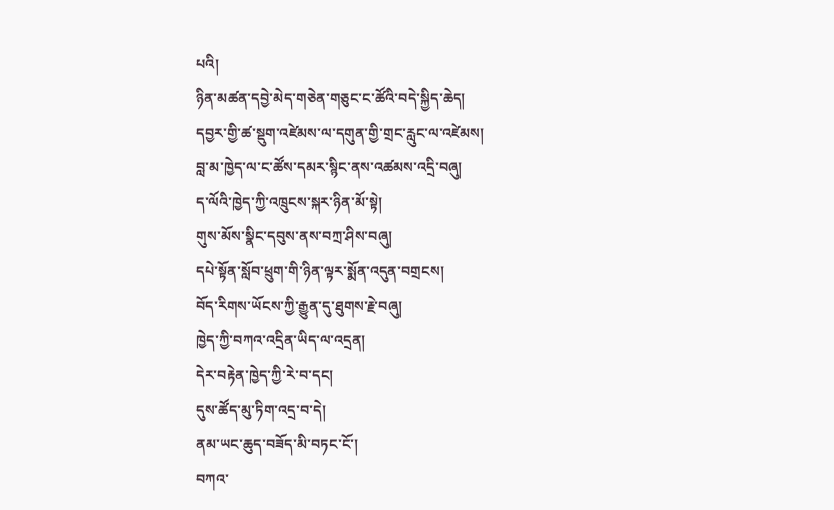པའི།
ཉིན་མཚན་དབྱེ་མེད་གཅེན་གཅུང་ང་ཚོའི་བདེ་སྐྱིད་ཆེད།
དབྱར་གྱི་ཚ་སྡུག་འཛེམས་ལ་དགུན་གྱི་གྲང་རླུང་ལ་འཛེམས།
བླ་མ་ཁྱེད་ལ་ང་ཚོས་དམར་སྙིང་ནས་འཚམས་འདྲི་བཞུ།
ད་ལོའི་ཁྱེད་ཀྱི་འཁྲུངས་སྐར་ཉིན་མོ་སྟེ།
གུས་མོས་སྣིང་དབུས་ནས་བཀྲ་ཤིས་བཞུ།
དཔེ་སྟོན་སློབ་ཕྲུག་གི་ཉིན་ལྟར་སྨོན་འདུན་བགྲངས།
བོད་རིགས་ཡོངས་ཀྱི་རྒྱུན་དུ་ཐུགས་རྗེ་བཞུ།
ཁྱེད་ཀྱི་བཀའ་འདྲིན་ཡིད་ལ་འདྲན།
དེར་བརྟེན་ཁྱེད་ཀྱི་རེ་བ་དང།
དུས་ཚོད་མུ་ཏིག་འདྲ་བ་དེ།
ནམ་ཡང་ཆུད་བཟོད་མི་བཏང་ངོ་།
བཀའ་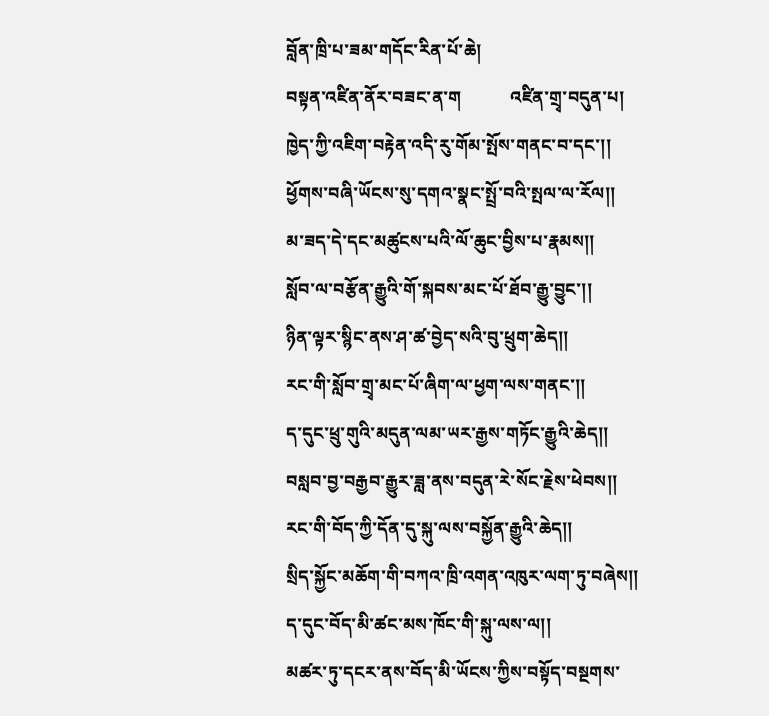བློན་ཁྲི་པ་ཟམ་གདོང་རིན་པོ་ཆེ།
བསྟན་འཛིན་ནོར་བཟང་ན་ག           འཛིན་གྲྭ་བདུན་པ།
ཁྱེད་ཀྱི་འཇིག་བརྟེན་འདི་རུ་གོམ་སྤོས་གནང་བ་དང་།།
ཕྱོགས་བཞི་ཡོངས་སུ་དགའ་སྣང་སྤྲོ་བའི་སྤལ་ལ་རོལ།།
མ་ཟད་དེ་དང་མཚུངས་པའི་ལོ་ཆུང་བྱིས་པ་རྣམས།།
སློབ་ལ་བརྩོན་རྒྱུའི་གོ་སྐབས་མང་པོ་ཐོབ་རྒྱུ་བྱུང་།།
ཉིན་ལྟར་སྙིང་ནས་ཤ་ཚ་བྱེད་སའི་བུ་ཕྲུག་ཆེད།།
རང་གི་སློབ་གྲྭ་མང་པོ་ཞིག་ལ་ཕྱག་ལས་གནང་།།
ད་དུང་ཕྲུ་གུའི་མདུན་ལམ་ཡར་རྒྱས་གཏོང་རྒྱུའི་ཆེད།།
བསླབ་བྱ་བརྒྱབ་རྒྱུར་ཟླ་ནས་བདུན་རེ་སོང་རྗེས་ཕེབས།།
རང་གི་བོད་ཀྱི་དོན་དུ་སྐུ་ལས་བསྐྱོན་རྒྱུའི་ཆེད།།
སྲིད་སྐྱོང་མཆོག་གི་བཀའ་ཁྲི་འགན་འཁུར་ལག་ཏུ་བཞེས།།
ད་དུང་བོད་མི་ཚང་མས་ཁོང་གི་སྐུ་ལས་ལ།།
མཚར་ཏུ་དངར་ནས་བོད་མི་ཡོངས་ཀྱིས་བསྟོད་བསྔགས་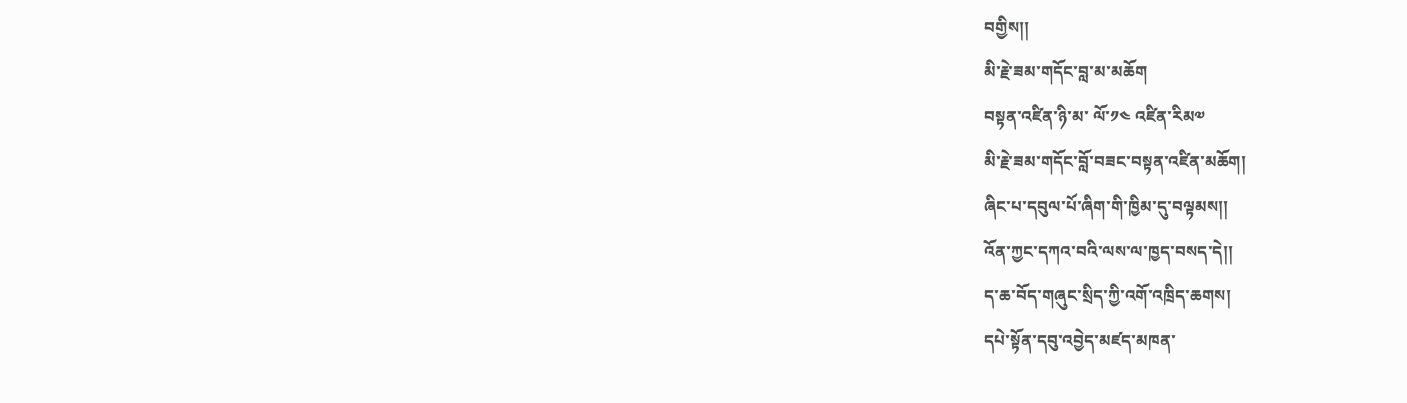བགྱིས།།
མི་རྗེ་ཟམ་གདོང་བླ་མ་མཆོག
བསྟན་འཛིན་ཉི་མ་ ལོ་༡༤ འཛིན་རིམ༧
མི་རྗེ་ཟམ་གདོང་བློ་བཟང་བསྟན་འཛིན་མཆོག།
ཞིང་པ་དབུལ་པོ་ཞིག་གི་ཁྱིམ་དུ་བལྟམས།།
འོན་ཀྱང་དཀའ་བའི་ལས་ལ་ཁྱད་བསད་དེ།།
ད་ཆ་བོད་གཞུང་སྲིད་ཀྱི་འགོ་འཁྲིད་ཆགས།
དཔེ་སྟོན་དབུ་འབྱེད་མཛད་མཁན་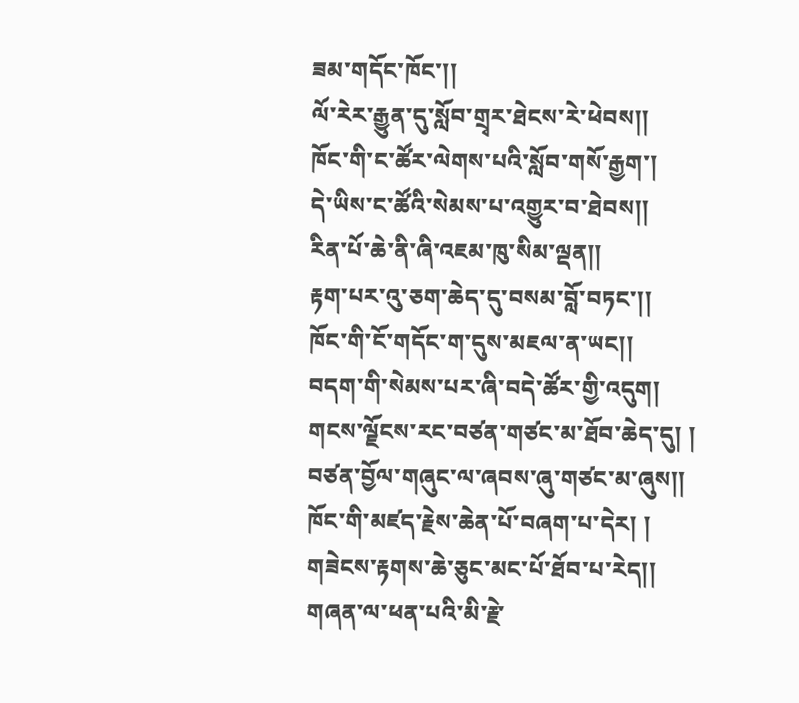ཟམ་གདོང་ཁོང་།།
ལོ་རེར་རྒྱུན་དུ་སློབ་གྲྭར་ཐེངས་རེ་ཕེབས།།
ཁོང་གི་ང་ཚོར་ལེགས་པའི་སློབ་གསོ་རྒྱག་།
དེ་ཡིས་ང་ཚོའི་སེམས་པ་འགྱུར་བ་ཐེབས།།
རིན་པོ་ཆེ་ནི་ཞི་འཇམ་ཁུ་སིམ་ལྡན།།
རྟག་པར་འུ་ཅག་ཆེད་དུ་བསམ་བློ་བཏང་།།
ཁོང་གི་ངོ་གདོང་ག་དུས་མཇལ་ན་ཡང།།
བདག་གི་སེམས་པར་ཞི་བདེ་ཚོར་གྱི་འདུག།
གངས་ལྗོངས་རང་བཙན་གཙང་མ་ཐོབ་ཆེད་དུ། །
བཙན་བྱོལ་གཞུང་ལ་ཞབས་ཞུ་གཙང་མ་ཞུས།།
ཁོང་གི་མཛད་རྗེས་ཆེན་པོ་བཞག་པ་དེར། །
གཟེངས་རྟགས་ཆེ་ཅུང་མང་པོ་ཐོབ་པ་རེད།།
གཞན་ལ་ཕན་པའི་མི་རྗེ་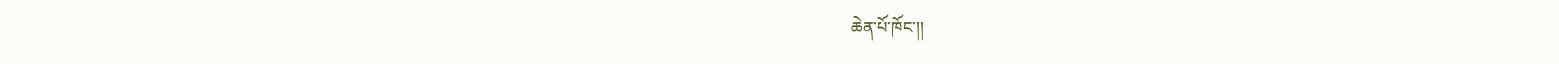ཆེན་པོ་ཁོང་།།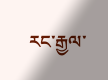རང་རྒྱལ་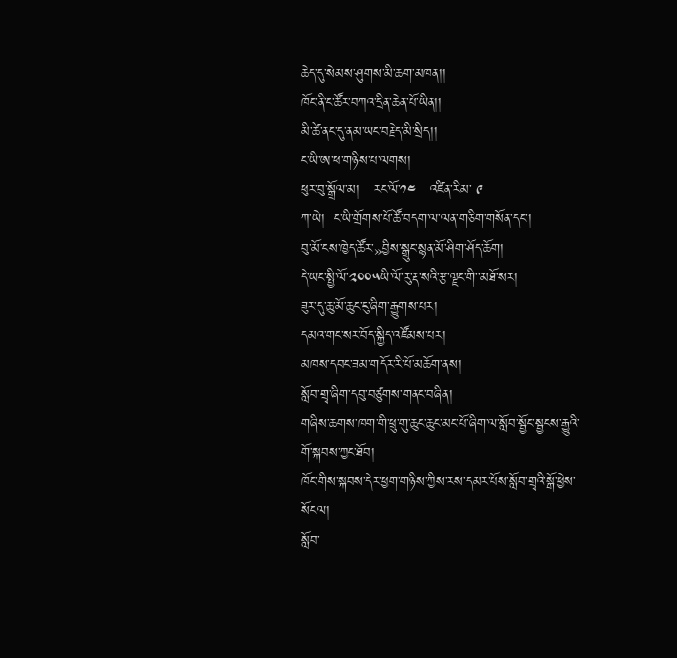ཆེད་དུ་སེམས་ཤུགས་མི་ཆག་མཁན།།
ཁོང་ནི་ང་ཚོར་བཀའ་དྲིན་ཆེན་པོ་ཡིན།།
མི་ཚེ་ནང་དུ་ནམ་ཡང་བརྗེད་མི་སྲིད།།
ང་ཡི་ཨ་ཕ་གཉིས་པ་ལགས།
ཕུར་བུ་སྒྲོལ་མ།   རང་ལོ་༡༤   འཛིན་རིམ་ ༩
ཀ་ཡེ།  ང་ཡི་གྲོགས་པོ་ཚོ་བདག་ལ་ལན་གཅིག་གསོན་དང་།
བུ་མོ་ངས་ཁྱེད་ཚོར་»བྱིས་སྒྲུང་སྙན་མོ་ཤིག་ཤོད་ཆོག།
དེ་ཡང་སྤྱི་ལོ་༢༠༠༥ཡི་ལོ་རུ་རྡ་སའི་རྩ་ལྗང་གི་་མཐོ་སར།
ཟུར་དུ་ཆུ་མོ་ཆུང་ངུ་ཞིག་རྒྱུགས་པར།
དམའ་གང་སར་བོད་སྐྱིད་འཛོམས་པར།
མཁས་དབང་ཟམ་གདོར་རི་པོ་མཆོག་ནས།
སློབ་གྲྭ་ཞིག་དབུ་བཙུགས་གནང་བཞིན།
གཞིས་ཆགས་ཁག་གི་ཕྲུ་གུ་ཆུང་ཆུང་མང་པོ་ཞིག་ལ་སློབ་སྦྱོང་སྦྱངས་རྒྱུའི་གོ་སྐབས་ཀྱང་ཐོབ།
ཁོང་གིས་སྐབས་དེར་ཕྱག་གཉིས་ཀྱིས་རས་དམར་པོས་སློབ་གྲྭའི་སྒོ་ཕྱེས་སོངལ།
སློབ་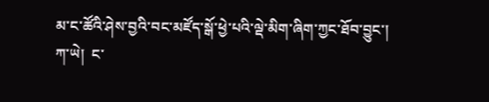མ་ང་ཚོའི་ཤེས་བྱའི་བང་མཛོད་སྒོ་ཕྱེ་པའི་ལྡེ་མིག་ཞིག་ཀྱང་ཐོབ་བྱུང་།
ཀ་ཡེ།  ང་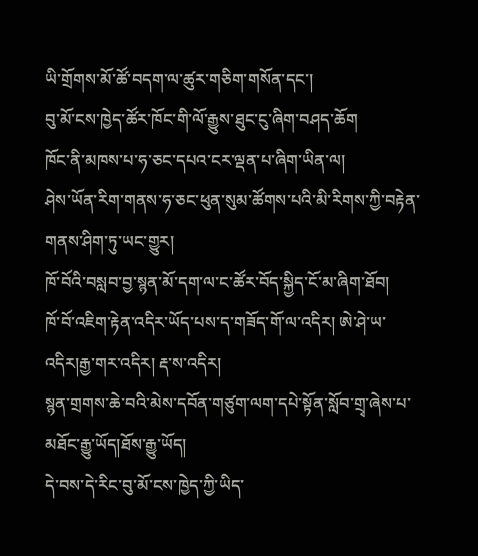ཡི་གྲོགས་མོ་ཚོ་བདག་ལ་ཚུར་གཅིག་གསོན་དང་།
བུ་མོ་ངས་ཁྱེད་ཚོར་ཁོང་གི་ལོ་རྒྱུས་ཐུང་ངུ་ཞིག་བཤད་ཆོག
ཁོང་ནི་མཁས་པ་ཧ་ཅང་དཔའ་ངར་ལྡན་པ་ཞིག་ཡིན་ལ།
ཤེས་ཡོན་རིག་གནས་ཧ་ཅང་ཕུན་སུམ་ཚོགས་པའི་མི་རིགས་ཀྱི་བརྟེན་གནས་ཤིག་ཏུ་ཡང་གྱུར།
ཁོ་བོའི་བསླབ་བྱ་སྙན་མོ་དག་ལ་ང་ཚོར་བོད་སྐྱིད་ངོ་མ་ཞིག་ཐོབ།
ཁོ་བོ་འཇིག་རྟེན་འདིར་ཡོད་པས་ད་གཟོད་གོ་ལ་འདིར། ཨེ་ཤེ་ཡ་འདིར།རྒྱ་གར་འདིར། རྡ་ས་འདིར།
སྙན་གྲགས་ཆེ་བའི་མེས་དབོན་གཙུག་ལག་དཔེ་སྟོན་སློབ་གྲྭ་ཞེས་པ་མཐོང་རྒྱུ་ཡོད།ཐོས་རྒྱུ་ཡོད།
དེ་བས་དེ་རིང་བུ་མོ་ངས་ཁྱེད་ཀྱི་ཡིད་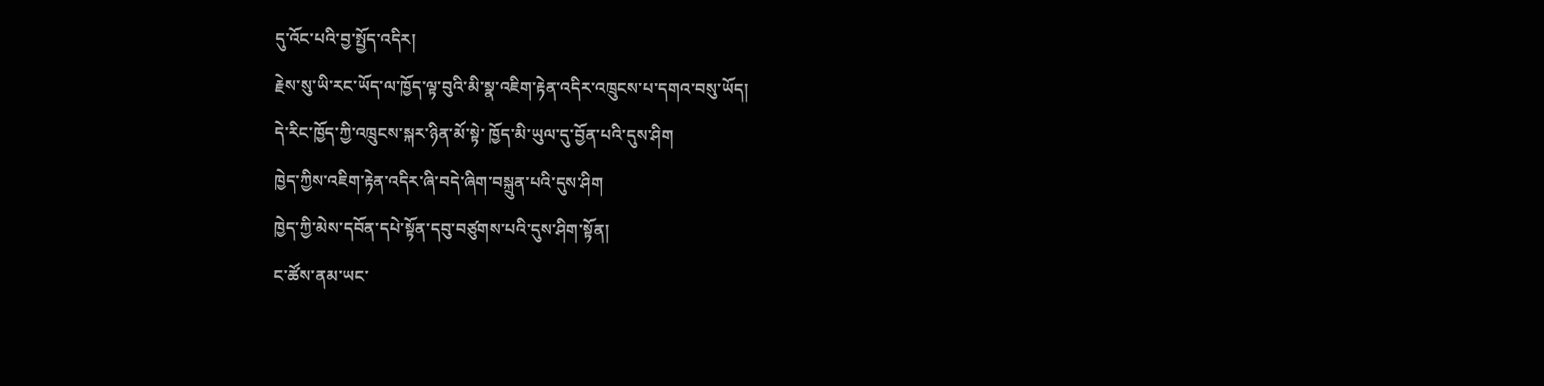དུ་འོང་པའི་བྱ་སྤྱོད་འདིར།
རྗེས་སུ་ཡི་རང་ཡོད་ལ་ཁྱོད་ལྟ་བུའི་མི་སྣ་འཇིག་རྟེན་འདིར་འཁྲུངས་པ་དགའ་བསུ་ཡོད།
དེ་རིང་ཁྱོད་ཀྱི་འཁྲུངས་སྐར་ཉིན་མོ་སྟེ་ ཁྱོད་མི་ཡུལ་དུ་བྱོན་པའི་དུས་ཤིག
ཁྱེད་ཀྱིས་འཇིག་རྟེན་འདིར་ཞི་བདེ་ཞིག་བསྐྲུན་པའི་དུས་ཤིག
ཁྱེད་ཀྱི་མེས་དབོན་དཔེ་སྟོན་དབུ་བཙུགས་པའི་དུས་ཤིག་སྟོན།
ང་ཚོས་ནམ་ཡང་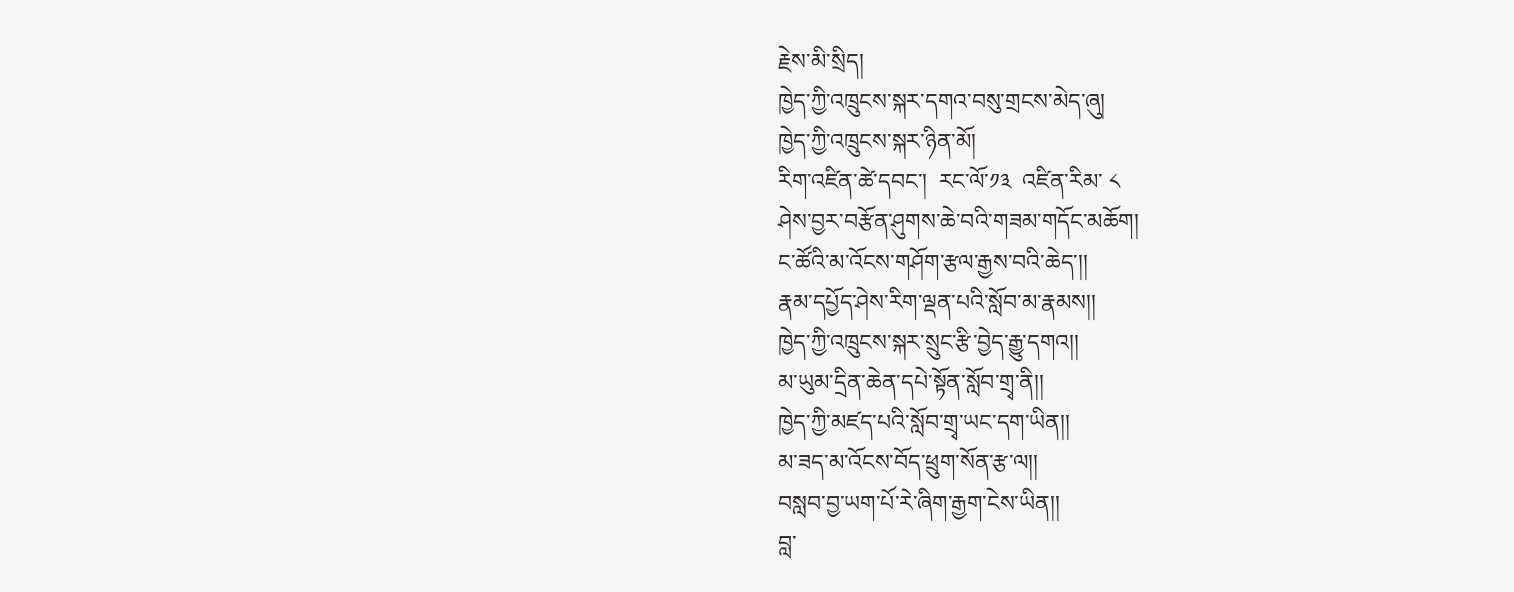རྗེས་མི་སྲིད།
ཁྱེད་ཀྱི་འཁྲུངས་སྐར་དགའ་བསུ་གྲངས་མེད་ཞུ།
ཁྱེད་ཀྱི་འཁྲུངས་སྐར་ཉིན་མོ།
རིག་འཛིན་ཚེ་དབང་།  རང་ལོ་༡༣  འཛིན་རིམ་ ༨
ཤེས་བྱར་བརྩོན་ཤུགས་ཆེ་བའི་གཟམ་གདོང་མཆོག།
ང་ཚོའི་མ་འོངས་གཤོག་རྩལ་རྒྱས་བའི་ཆེད་།།
རྣམ་དཔྱོད་ཤེས་རིག་ལྡན་པའི་སློབ་མ་རྣམས།།
ཁྱེད་ཀྱི་འཁྲུངས་སྐར་སྲུང་རྩི་བྱེད་རྒྱུ་དགའ།།
མ་ཡུམ་དྲིན་ཆེན་དཔེ་སྟོན་སློབ་གྲྭ་ནི།།
ཁྱེད་ཀྱི་མཛད་པའི་སློབ་གྲྭ་ཡང་དག་ཡིན།།
མ་ཟད་མ་འོངས་བོད་ཕྲུག་སོན་རྩ་ལ།།
བསླབ་བྱ་ཡག་པོ་རེ་ཞིག་རྒྱག་ངེས་ཡིན།།
བླ་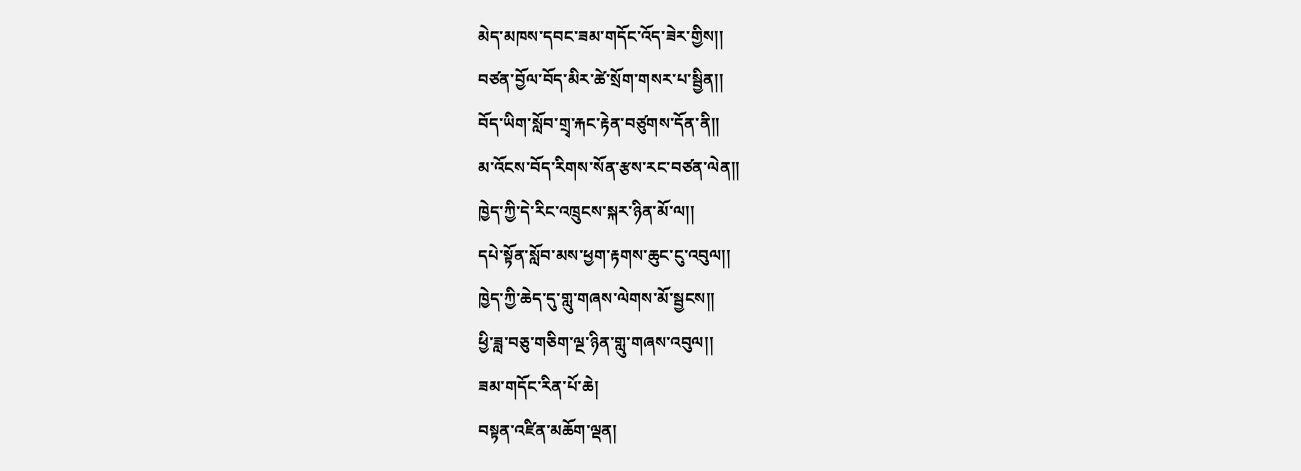མེད་མཁས་དབང་ཟམ་གདོང་འོད་ཟེར་གྱིས།།
བཙན་བྱོལ་བོད་མིར་ཚེ་སྲོག་གསར་པ་སྦྱིན།།
བོད་ཡིག་སློབ་གྲྭ་རྐང་རྟེན་བཙུགས་དོན་ནི།།
མ་འོངས་བོད་རིགས་སོན་རྩས་རང་བཙན་ལེན།།
ཁྱེད་ཀྱི་དེ་རིང་འཁྲུངས་སྐར་ཉིན་མོ་ལ།།
དཔེ་སྟོན་སློབ་མས་ཕྱག་རྟགས་ཆུང་ངུ་འབུལ།།
ཁྱེད་ཀྱི་ཆེད་དུ་གླུ་གཞས་ལེགས་མོ་སྦྱངས།།
ཕྱི་ཟླ་བཅུ་གཅིག་ལྔ་ཉིན་གླུ་གཞས་འབུལ།།
ཟམ་གདོང་རིན་པོ་ཆེ།
བསྟན་འཛིན་མཆོག་ལྡན།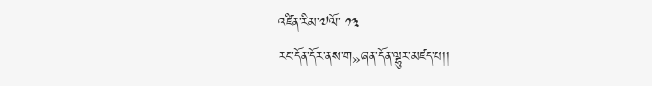འཛིན་རིམ་༧ལོ་ ༡༣
རང་དོན་དོར་ནས་ག»ཞན་དོན་ལྷུར་མཛད་པ།།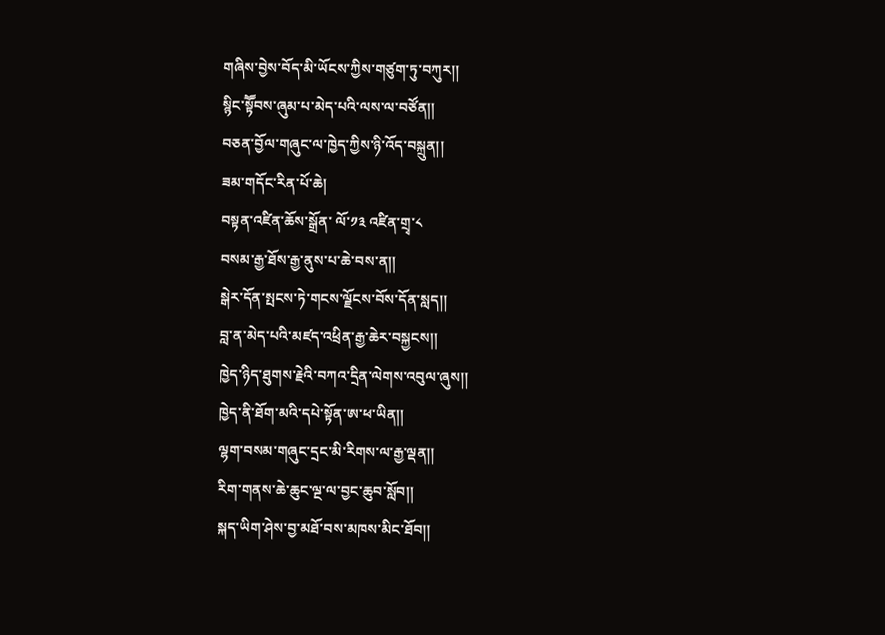གཞིས་བྱེས་བོད་མི་ཡོངས་ཀྱིས་གཙུག་ཏུ་བཀུར།།
སྙིང་སྟཽབས་ཞུམ་པ་མེད་པའི་ལས་ལ་བཙོན།།
བཅན་བྱོལ་གཞུང་ལ་ཁྱེད་ཀྱིས་ཉི་འོད་བསྐྲུན།།
ཟམ་གདོང་རིན་པོ་ཆེ།
བསྟན་འཛིན་ཆོས་སྒྲོན་ ལོ་༡༣ འཛིན་གྲྭ་༨
བསམ་རྒྱ་ཐོས་རྒྱ་ནུས་པ་ཆེ་བས་ན།།
སྒེར་དོན་སྤངས་ཏེ་གངས་ལྗོངས་བོས་དོན་སླད།།
བླ་ན་མེད་པའི་མཛད་འཕྲིན་རྒྱ་ཆེར་བསྐྱངས།།
ཁྱེད་ཉིད་ཐུགས་རྗེའི་བཀའ་དྲིན་ལེགས་འབུལ་ཞུས།།
ཁྱེད་ནི་ཐོག་མའི་དཔེ་སྟོན་ཨ་ཕ་ཡིན།།
ལྷག་བསམ་གཞུང་དྲང་མི་རིགས་ལ་རྒྱ་ལྡན།།
རིག་གནས་ཆེ་ཆུང་ལྔ་ལ་བྱང་ཆུབ་སློབ།།
སྐད་ཡིག་ཤེས་བྱ་མཐོ་བས་མཁས་མིང་ཐོབ།།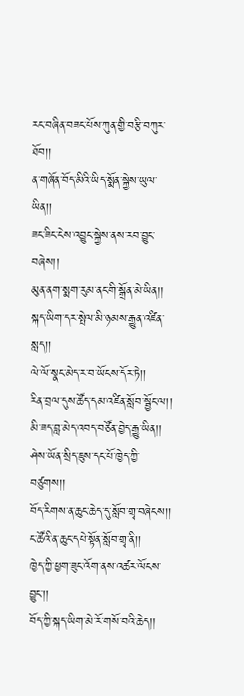རང་བཞིན་བཟང་པོས་ཀུན་གྱི་བརྩི་བཀུར་ཐོབ།།
ན་གཞོན་བོད་མིའི་ཡིད་སྨོན་སྐྱེས་ཡུལ་ཡིན།།
ཟང་ཟིང་ངེས་འབྱུང་སྐྱེས་ནས་རབ་བྱུང་བཞེས།།
མུན་ནག་སྨག་རུམ་ནང་གི་སྒྲོན་མེ་ཡིན།།
སྐད་ཡིག་དར་སྤེལ་མི་ཉམས་རྒྱུན་འཛིན་སླད།།
ལེ་ལོ་སྣང་མེད་ར་བ་ཡོངས་དོར་ཏེ།།
རིན་བྲལ་དུས་ཚོད་དམ་འཛིན་སློབ་སྦྱོང་ལ།།
མི་ཟད་བླ་མེད་འབད་བཙོན་བྱེད་རྒྱུ་ཡིན།།
ཤེས་ཡོན་སྲིད་ཇུས་དང་པོ་ཁྱེད་ཀྱི་བཙུགས།།
བོད་རིགས་ན་ཆུང་ཆེད་དུ་སློབ་གྲྭ་བཞེངས།།
ང་ཚོའི་ན་ཆུང་དཔེ་སྟོན་སློབ་གྲྭ་ནི།།
ཁྱེད་ཀྱི་ཕྱག་ཟུང་འོག་ནས་འཚར་ལོངས་བྱུང་།།
བོད་ཀྱི་སྐད་ཡིག་མེ་རོ་གསོ་བའི་ཆེད།།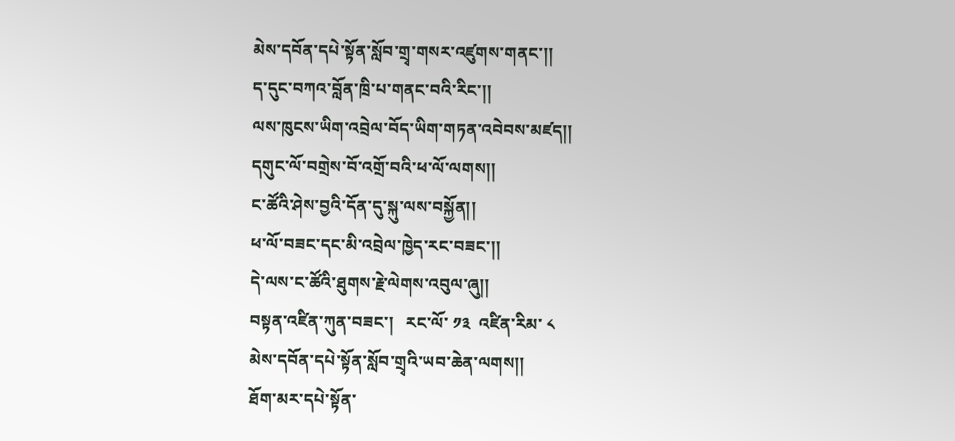མེས་དབོན་དཔེ་སྟོན་སློབ་གྲྭ་གསར་འཛུགས་གནང་།།
ད་དུང་བཀའ་བློན་ཁྲི་པ་གནང་བའི་རིང་།།
ལས་ཁུངས་ཡིག་འབྲེལ་བོད་ཡིག་གཏན་འབེབས་མཛད།།
དགུང་ལོ་བགྲེས་བོ་འགྲོ་བའི་ཕ་ལོ་ལགས།།
ང་ཚོའི་ཤེས་བྱའི་དོན་དུ་སྐུ་ལས་བསྐྱོན།།
ཕ་ལོ་བཟང་དང་མི་འབྲེལ་ཁྱེད་རང་བཟང་།།
དེ་ལས་ང་ཚོའི་ཐུགས་རྗེ་ལེགས་འབུལ་ཞུ།།
བསྟན་འཛིན་ཀུན་བཟང་།   རང་ལོ་ ༡༣  འཛིན་རིམ་ ༨
མེས་དབོན་དཔེ་སྟོན་སློབ་གྲྭའི་ཡབ་ཆེན་ལགས།།
ཐོག་མར་དཔེ་སྟོན་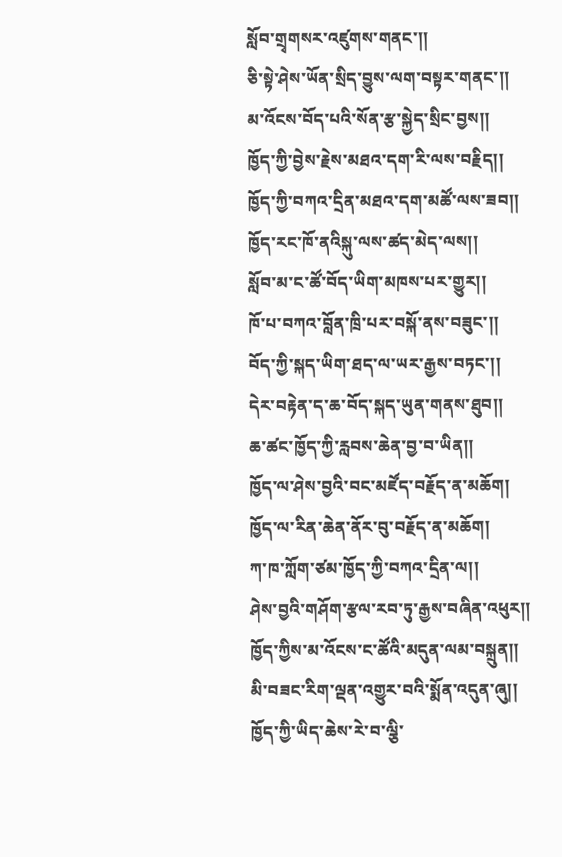སློབ་གྲྭགསར་འཛུགས་གནང་།།
ཅི་སྟེ་ཤེས་ཡོན་སྲིད་བྱུས་ལག་བསྟར་གནང་།།
མ་འོངས་བོད་པའི་སོན་རྩ་སྐྱེད་སྲིང་བྱས།།
ཁྱོད་ཀྱི་བྱེས་རྗེས་མཐའ་དག་རི་ལས་བརྗིད།།
ཁྱོད་ཀྱི་བཀའ་དྲིན་མཐའ་དག་མཚོ་ལས་ཟབ།།
ཁྱོད་རང་ཁོ་ནའིསྐུ་ལས་ཚད་མེད་ལས།།
སློབ་མ་ང་ཚོ་བོད་ཡིག་མཁས་པར་གྱུར།།
ཁོ་པ་བཀའ་བློན་ཁྲི་པར་བསྐོ་ནས་བཟུང་།།
བོད་ཀྱི་སྐད་ཡིག་ཐད་ལ་ཡར་རྒྱས་བཏང་།།
དེར་བརྟེན་ད་ཆ་བོད་སྐད་ཡུན་གནས་ཐུབ།།
ཆ་ཚང་ཁྱོད་ཀྱི་རླབས་ཆེན་བྱ་བ་ཡིན།།
ཁྱོད་ལ་ཤེས་བྱའི་བང་མཛོད་བརྗོད་ན་མཆོག།
ཁྱོད་ལ་རིན་ཆེན་ནོར་བུ་བརྗོད་ན་མཆོག།
ཀ་ཁ་ཀློག་ཙམ་ཁྱོད་ཀྱི་བཀའ་དྲིན་ལ།།
ཤེས་བྱའི་གཤོག་རྩལ་རབ་ཏུ་རྒྱས་བཞིན་འཕུར།།
ཁྱོད་ཀྱིས་མ་འོངས་ང་ཚོའི་མདུན་ལམ་བསྐྲུན།།
མི་བཟང་རིག་ལྡན་འགྱུར་བའི་སྨོན་འདུན་ཞུ།།
ཁྱོད་ཀྱི་ཡིད་ཆེས་རེ་བ་ལྕི་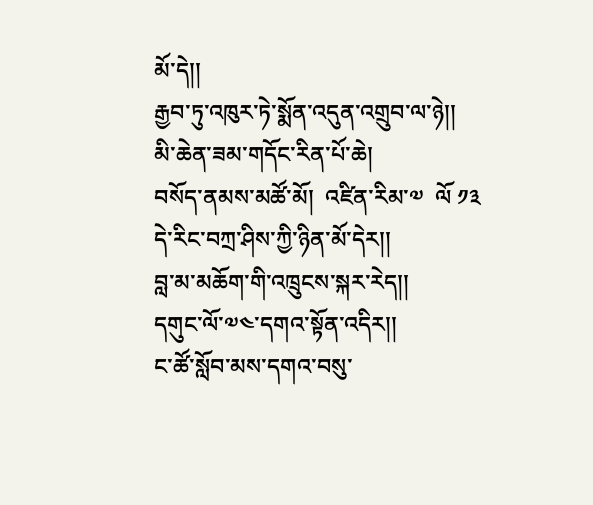མོ་དེ།།
རྒྱབ་ཏུ་འཁུར་ཏེ་སྨོན་འདུན་འགྲུབ་ལ་ཉེ།།
མི་ཆེན་ཟམ་གདོང་རིན་པོ་ཆེ།
བསོད་ནམས་མཚོ་མོ།  འཛིན་རིམ་༧  ལོ ༡༣
དེ་རིང་བཀྲ་ཤིས་ཀྱི་ཉིན་མོ་དེར།།
བླ་མ་མཆོག་གི་འཁྲུངས་སྐར་རེད།།
དགུང་ལོ་༧༤་དགའ་སྟོན་འདིར།།
ང་ཚོ་སློབ་མས་དགའ་བསུ་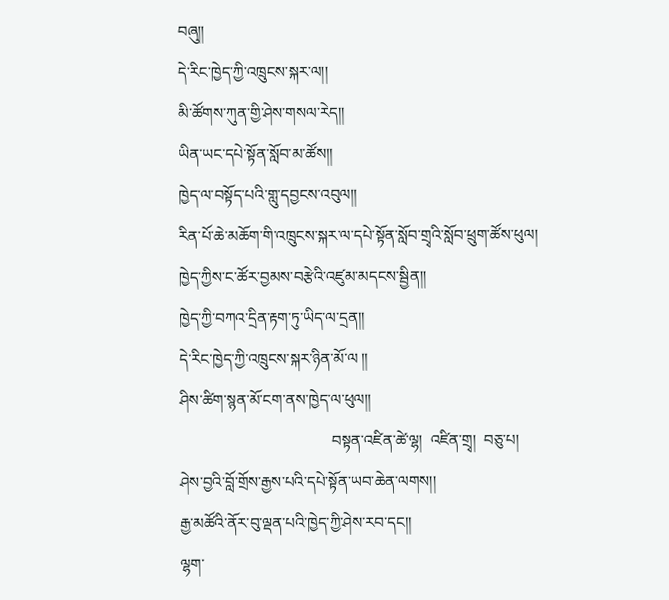བཞུ།།
དེ་རིང་ཁྱེད་ཀྱི་འཁྲུངས་སྐར་ལ།།
མི་ཚོགས་ཀུན་གྱི་ཤེས་གསལ་རེད།།
ཡིན་ཡང་དཔེ་སྟོན་སློབ་མ་ཚོས།།
ཁྱེད་ལ་བསྟོད་པའི་གླུ་དབྱངས་འབུལ།།
ཪིན་པོ་ཆེ་མཆོག་གི་འཁྲུངས་སྐར་ལ་དཔེ་སྟོན་སློབ་གྲྭའི་སློབ་ཕྲུག་ཚོས་ཕུལ།
ཁྱེད་ཀྱིས་ང་ཚོར་བྱམས་བརྩེའི་འཛུམ་མདངས་སྦྱིན།།
ཁྱེད་ཀྱི་བཀའ་དྲིན་རྟག་ཏུ་ཡིད་ལ་དྲན།།
དེ་རིང་ཁྱེད་ཀྱི་འཁྲུངས་སྐར་ཉིན་མོ་ལ །།
ཤིས་ཚིག་སྙན་མོ་ངག་ནས་ཁྱེད་ལ་ཕུལ།།
                                       བསྟན་འཛིན་ཚེ་ལྷ།  འཛིན་གྲྭ།  བཅུ་པ།
ཤེས་བྱའི་བློ་གྲོས་རྒྱས་པའི་དཔེ་སྟོན་ཡབ་ཆེན་ལགས།།
རྒྱ་མཚོའི་ནོར་བུ་ལྡན་པའི་ཁྱེད་ཀྱི་ཤེས་རབ་དང།།
ལྷག་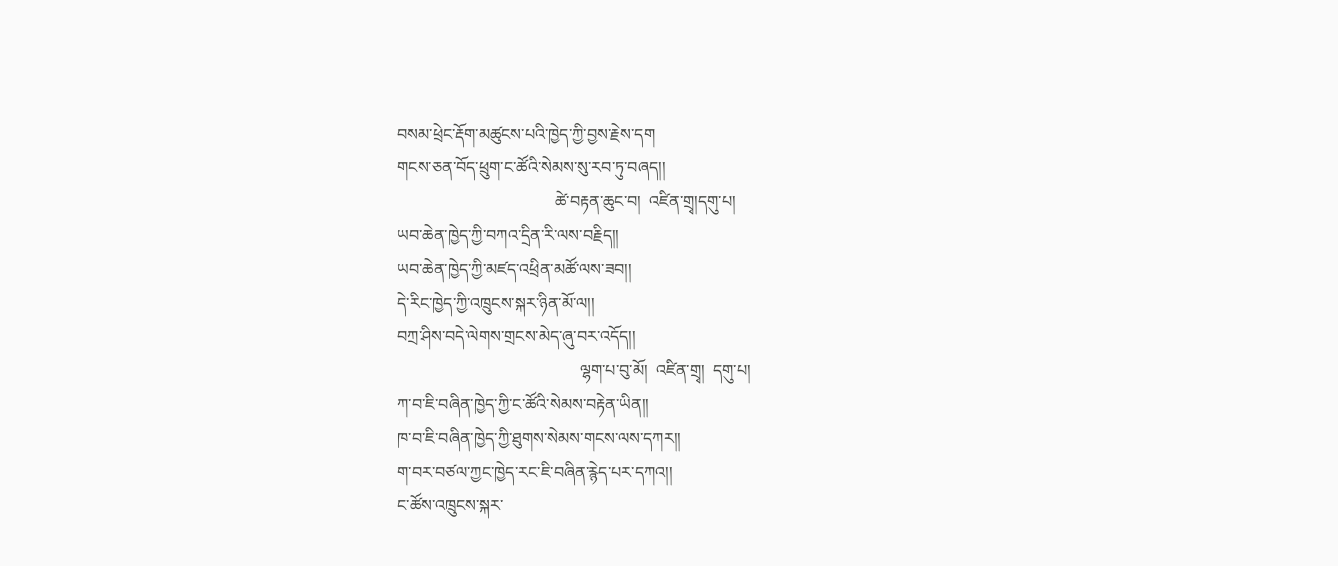བསམ་ཕྲེང་རྡོག་མཚུངས་པའི་ཁྱེད་ཀྱི་བྱས་རྗེས་དག
གངས་ཅན་བོད་ཕྲུག་ང་ཚོའི་སེམས་སུ་རབ་ཏུ་བཞད།།
                                      ཚེ་བརྟན་ཆུང་བ།  འཛིན་གྲྭ།དགུ་པ།
ཡབ་ཆེན་ཁྱེད་ཀྱི་བཀའ་དྲིན་རི་ལས་བརྗིད།།
ཡབ་ཆེན་ཁྱེད་ཀྱི་མཛད་འཕྲིན་མཚོ་ལས་ཟབ།།
དེ་རིང་ཁྱེད་ཀྱི་འཁྲུངས་སྐར་ཉིན་མོ་ལ།།
བཀྲ་ཤིས་བདེ་ལེགས་གྲངས་མེད་ཞུ་བར་འདོད།།
                                            ལྷག་པ་བུ་མོ།  འཛིན་གྲྭ།  དགུ་པ།
ཀ་བ་ཇི་བཞིན་ཁྱེད་ཀྱི་ང་ཚོའི་སེམས་བརྟེན་ཡིན།།
ཁ་བ་ཇི་བཞིན་ཁྱེད་ཀྱི་ཐུགས་སེམས་གངས་ལས་དཀར།།
ག་བར་བཙལ་ཀྱང་ཁྱེད་རང་ཇི་བཞིན་རྙེད་པར་དཀའ།།
ང་ཚོས་འཁྲུངས་སྐར་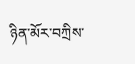ཉིན་མོར་བཀྲིས་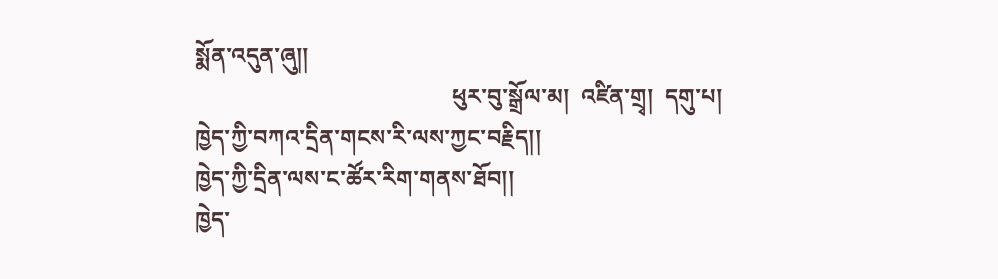སྨོན་འདུན་ཞུ།།
                                             ཕུར་བུ་སྒྲོལ་མ།  འཛིན་གྲྭ།  དགུ་པ།
ཁྱེད་ཀྱི་བཀའ་དྲིན་གངས་རི་ལས་ཀྱང་བརྗིད།།
ཁྱེད་ཀྱི་དྲིན་ལས་ང་ཚོར་རིག་གནས་ཐོབ།།
ཁྱེད་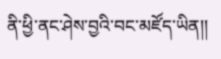ནི་ཕྱི་ནང་ཤེས་བྱའི་བང་མཛོད་ཡིན།།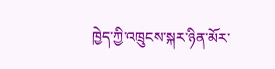ཁྱེད་ཀྱི་འཁྲུངས་སྐར་ཉིན་མོར་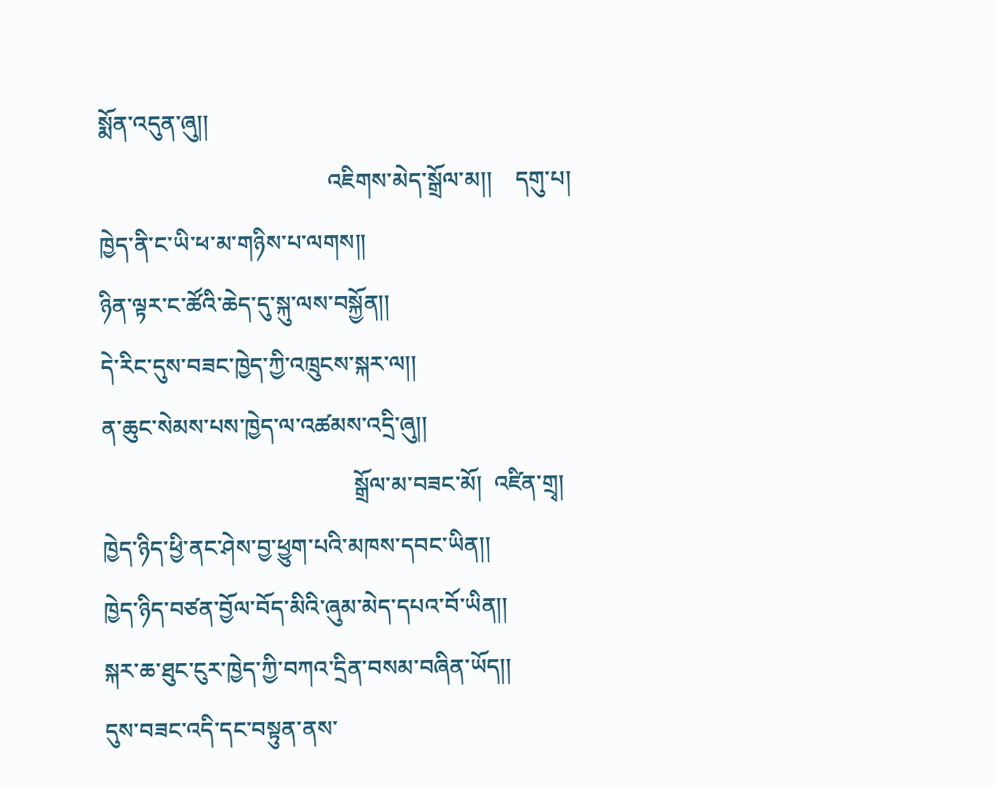སྨོན་འདུན་ཞུ།།
                                        འཇིགས་མེད་སྒྲོལ་མ།།    དགུ་པ།
ཁྱེད་ནི་ང་ཡི་ཕ་མ་གཉིས་པ་ལགས།།
ཉིན་ལྟར་ང་ཚོའི་ཆེད་དུ་སྐུ་ལས་བསྐྱོན།།
དེ་རིང་དུས་བཟང་ཁྱེད་ཀྱི་འཁྲུངས་སྐར་ལ།།
ན་ཆུང་སེམས་པས་ཁྱེད་ལ་འཚམས་འདྲི་ཞུ།།
                                            སྒྲོལ་མ་བཟང་མོ།  འཛིན་གྲྭ།
ཁྱེད་ཉིད་ཕྱི་ནང་ཤེས་བྱ་ཕྱུག་པའི་མཁས་དབང་ཡིན།།
ཁྱེད་ཉིད་བཙན་བྱོལ་བོད་མིའི་ཞུམ་མེད་དཔའ་བོ་ཡིན།།
སྐར་ཆ་ཐུང་ངུར་ཁྱེད་ཀྱི་བཀའ་དྲིན་བསམ་བཞིན་ཡོད།།
དུས་བཟང་འདི་དང་བསྟུན་ནས་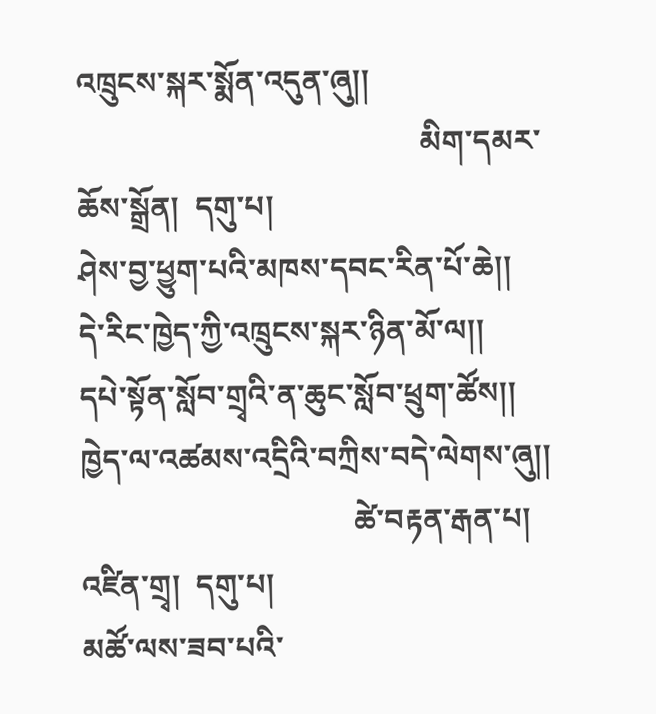འཁྲུངས་སྐར་སྨོན་འདུན་ཞུ།།
                                            མིག་དམར་ཆོས་སྒྲོན།  དགུ་པ།
ཤེས་བྱ་ཕྱུག་པའི་མཁས་དབང་རིན་པོ་ཆེ།།
དེ་རིང་ཁྱེད་ཀྱི་འཁྲུངས་སྐར་ཉིན་མོ་ལ།།
དཔེ་སྟོན་སློབ་གྲྭའི་ན་ཆུང་སློབ་ཕྲུག་ཚོས།།
ཁྱེད་ལ་འཚམས་འདྲིའི་བཀྲིས་བདེ་ལེགས་ཞུ།།
                                   ཚེ་བརྟན་རྒན་པ།  འཛིན་གྲྭ།  དགུ་པ།
མཚོ་ལས་ཟབ་པའི་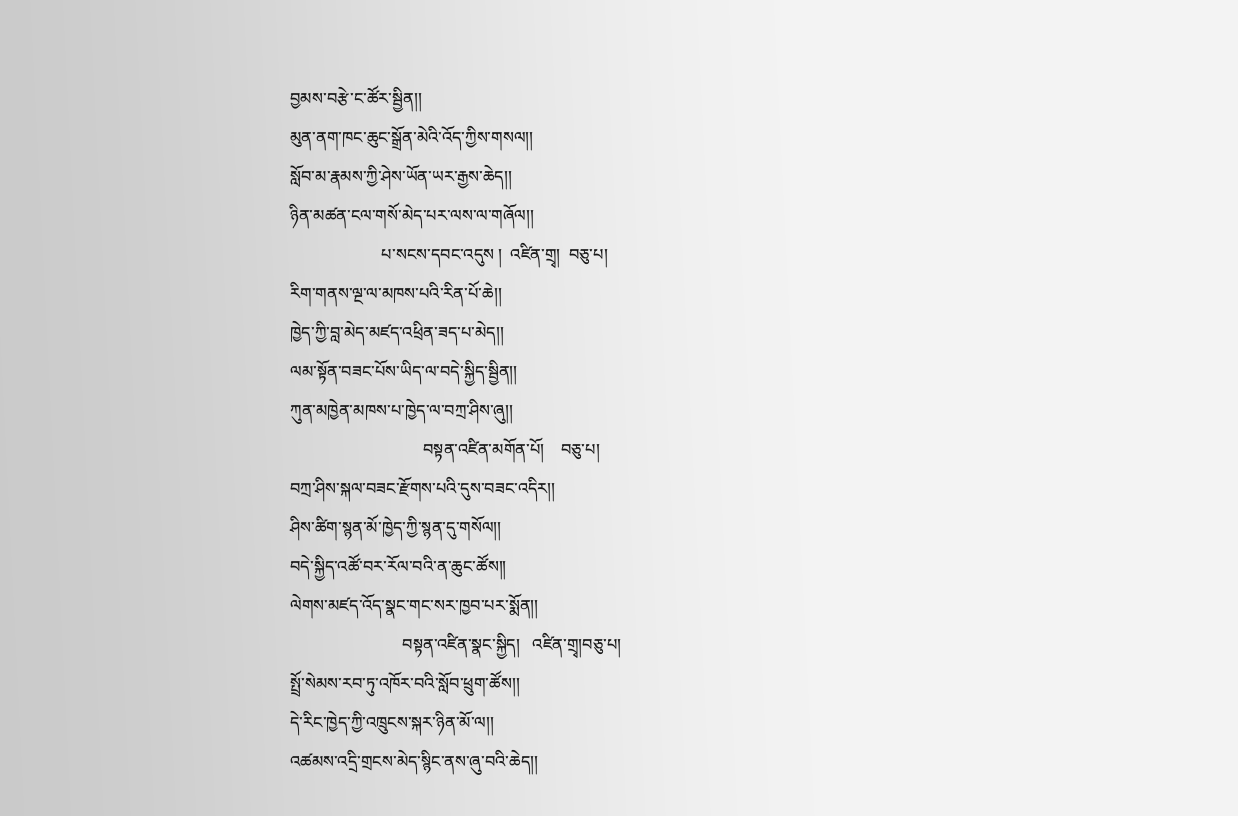བྱམས་བརྩེ་ང་ཚོར་སྦྱིན།།
མུན་ནག་ཁང་ཆུང་སྒྲོན་མེའི་འོད་ཀྱིས་གསལ།།
སློབ་མ་རྣམས་ཀྱི་ཤེས་ཡོན་ཡར་རྒྱས་ཆེད།།
ཉིན་མཚན་ངལ་གསོ་མེད་པར་ལས་ལ་གཞོལ།།
                      པ་སངས་དབང་འདུས །  འཛིན་གྲྭ།  བཅུ་པ།
རིག་གནས་ལྔ་ལ་མཁས་པའི་རིན་པོ་ཆེ།།
ཁྱེད་ཀྱི་བླ་མེད་མཛད་འཕྲིན་ཟད་པ་མེད།།
ལམ་སྟོན་བཟང་པོས་ཡིད་ལ་བདེ་སྐྱིད་སྦྱིན།།
ཀུན་མཁྱེན་མཁས་པ་ཁྱེད་ལ་བཀྲ་ཤིས་ཞུ།།
                                བསྟན་འཛིན་མགོན་པོ།    བཅུ་པ།
བཀྲ་ཤིས་སྐལ་བཟང་རྫོགས་པའི་དུས་བཟང་འདིར།།
ཤིས་ཚིག་སྙན་མོ་ཁྱེད་ཀྱི་སྙན་དུ་གསོལ།།
བདེ་སྐྱིད་འཚོ་བར་རོལ་བའི་ན་ཆུང་ཚོས།།
ལེགས་མཛད་འོད་སྣང་གང་སར་ཁྱབ་པར་སྨོན།།
                           བསྟན་འཛིན་སྣང་སྐྱིད།   འཛིན་གྲྭ།བཅུ་པ།
སྤྲོ་སེམས་རབ་ཏུ་འཁོར་བའི་སློབ་ཕྲུག་ཚོས།།
དེ་རིང་ཁྱེད་ཀྱི་འཁྲུངས་སྐར་ཉིན་མོ་ལ།།
འཚམས་འདྲི་གྲངས་མེད་སྙིང་ནས་ཞུ་བའི་ཆེད།།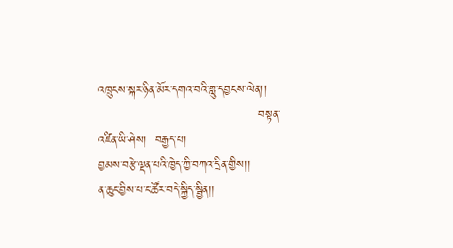འཁྲུངས་སྐར་ཉིན་མོར་དགའ་བའི་གླུ་དབྱངས་ལེན།།
                                       བསྟན་འཛིན་ཡི་ཤེས།  བརྒྱད་པ།
བྱམས་བརྩེ་ལྡན་པའི་ཁྱེད་ཀྱི་བཀའ་དྲིན་གྱིས།།
ན་ཆུང་བྱིས་པ་ང་ཚོར་བདེ་སྐྱིད་སྦྱིན།།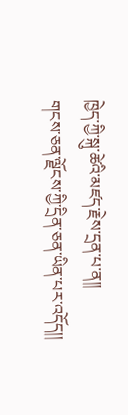ཁྱེད་ཀྱི་སྐུ་ཚེའི་མཛད་རྗེས་དྲན་པ་ན།།
གངས་ཅན་ལྗོངས་ཀྱི་དྲིན་ཅན་ཡིན་པར་འདོད།།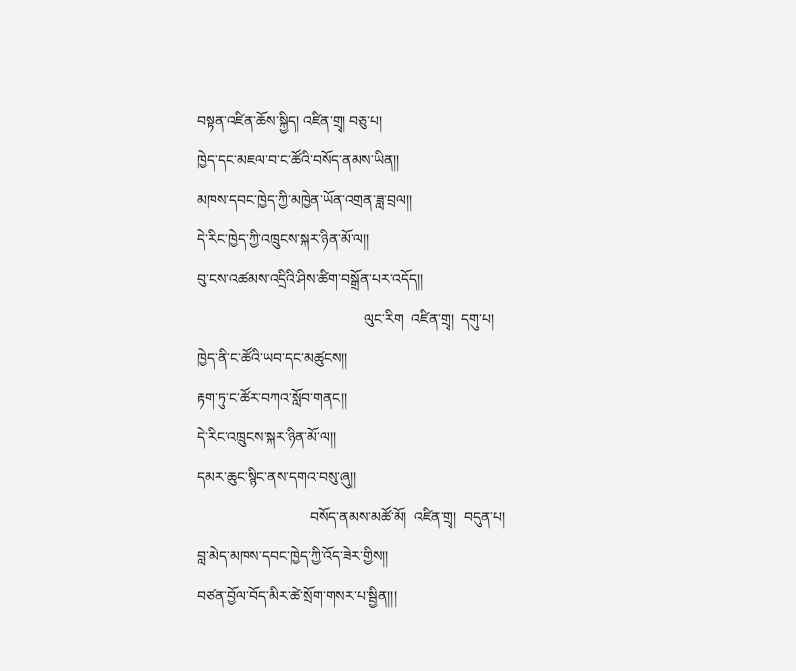བསྟན་འཛིན་ཆོས་སྐྱིད། འཛིན་གྲྭ། བཅུ་པ།
ཁྱེད་དང་མཇལ་བ་ང་ཚོའི་བསོད་ནམས་ཡིན།།
མཁས་དབང་ཁྱེད་ཀྱི་མཁྱེན་ཡོན་འགྲན་ཟླ་བྲལ།།
དེ་རིང་ཁྱེད་ཀྱི་འཁྲུངས་སྐར་ཉིན་མོ་ལ།།
བུ་ངས་འཚམས་འདྲིའི་ཤིས་ཚིག་བསྒྲོན་པར་འདོད།།
                                              ལུང་རིག  འཛིན་གྲྭ།  དགུ་པ།
ཁྱེད་ནི་ང་ཚོའི་ཡབ་དང་མཚུངས།།
རྟག་ཏུ་ང་ཚོར་བཀའ་སློབ་གནང།།
དེ་རིང་འཁྲུངས་སྐར་ཉིན་མོ་ལ།།
དམར་ཆུང་སྙིང་ནས་དགའ་བསུ་ཞུ།།
                               བསོད་ནམས་མཚོ་མོ།  འཛིན་གྲྭ།  བདུན་པ།
བླ་མེད་མཁས་དབང་ཁྱེད་ཀྱི་འོད་ཟེར་གྱིས།།
བཙན་བྱོལ་བོད་མིར་ཚེ་སྲོག་གསར་པ་སྦྱིན།།།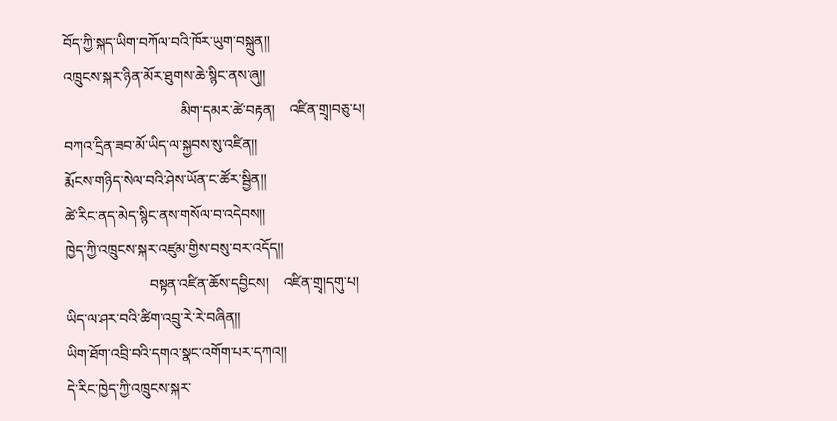བོད་ཀྱི་སྐད་ཡིག་བཀོལ་བའི་ཁོར་ཡུག་བསྐྲུན།།
འཁྲུངས་སྐར་ཉིན་མོར་ཐུགས་ཆེ་སྙིང་ནས་ཞུ།།
                                མིག་དམར་ཚེ་བརྟན།    འཛིན་གྲྭ།བཅུ་པ།
བཀའ་དྲིན་ཟབ་མོ་ཡིད་ལ་སྐྱབས་སུ་འཛིན།།
རྨོངས་གཉིད་སེལ་བའི་ཤེས་ཡོན་ང་ཚོར་སྦྱིན།།
ཚེ་རིང་ནད་མེད་སྙིང་ནས་གསོལ་བ་འདེབས།།
ཁྱེད་ཀྱི་འཁྲུངས་སྐར་འཛུམ་གྱིས་བསུ་བར་འདོད།།
                       བསྟན་འཛིན་ཆོས་དབྱིངས།    འཛིན་གྲྭ།དགུ་པ།
ཡིད་ལ་ཤར་བའི་ཚིག་འབྲུ་རེ་རེ་བཞིན།།
ཡིག་ཐོག་འབྲི་བའི་དགའ་སྣང་འགོག་པར་དཀའ།།
དེ་རིང་ཁྱེད་ཀྱི་འཁྲུངས་སྐར་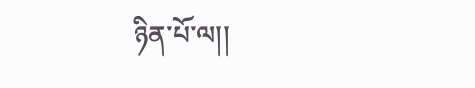ཉིན་པོ་ལ།།